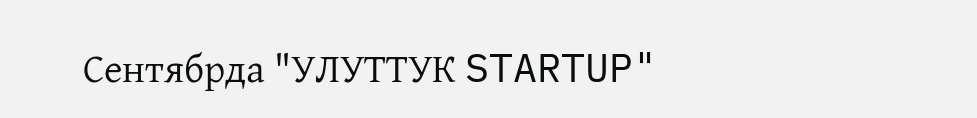Сентябрда "УЛУТТУК STARTUP"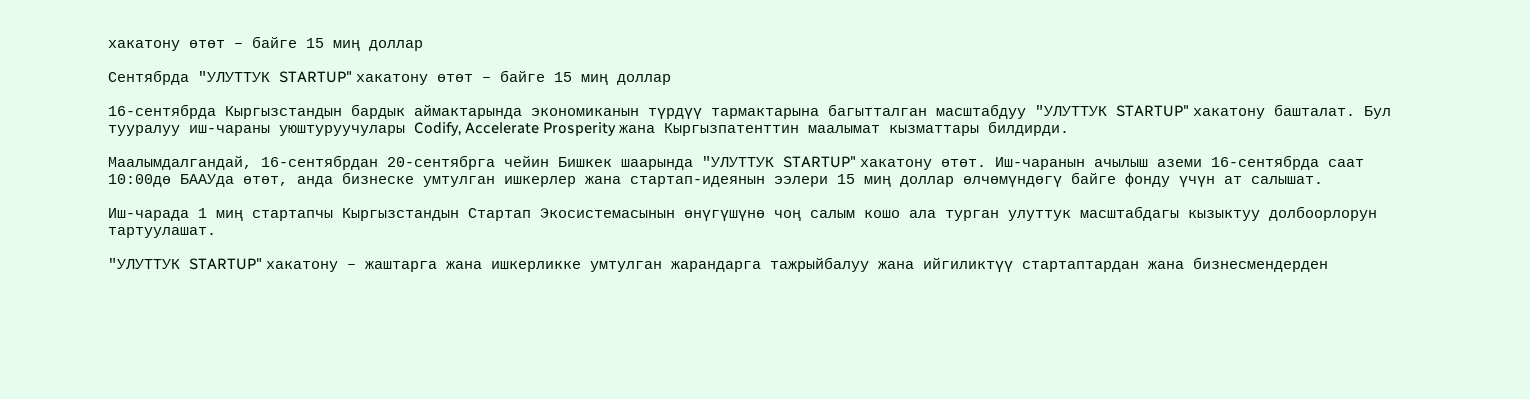хакатону өтөт – байге 15 миң доллар

Сентябрда "УЛУТТУК STARTUP" хакатону өтөт – байге 15 миң доллар

16-сентябрда Кыргызстандын бардык аймактарында экономиканын түрдүү тармактарына багытталган масштабдуу "УЛУТТУК STARTUP" хакатону башталат. Бул тууралуу иш-чараны уюштуруучулары Codify, Accelerate Prosperity жана Кыргызпатенттин маалымат кызматтары билдирди.

Маалымдалгандай, 16-сентябрдан 20-сентябрга чейин Бишкек шаарында "УЛУТТУК STARTUP" хакатону өтөт. Иш-чаранын ачылыш аземи 16-сентябрда саат 10:00дө БААУда өтөт, анда бизнеске умтулган ишкерлер жана стартап-идеянын ээлери 15 миң доллар өлчөмүндөгү байге фонду үчүн ат салышат.

Иш-чарада 1 миң стартапчы Кыргызстандын Стартап Экосистемасынын өнүгүшүнө чоң салым кошо ала турган улуттук масштабдагы кызыктуу долбоорлорун тартуулашат.

"УЛУТТУК STARTUP" хакатону – жаштарга жана ишкерликке умтулган жарандарга тажрыйбалуу жана ийгиликтүү стартаптардан жана бизнесмендерден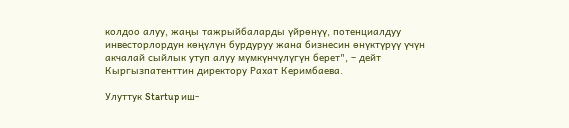колдоо алуу, жаңы тажрыйбаларды үйрөнүү, потенциалдуу инвесторлордун көңүлүн бурдуруу жана бизнесин өнүктүрүү үчүн акчалай сыйлык утуп алуу мүмкүнчүлүгүн берет", – дейт Кыргызпатенттин директору Рахат Керимбаева.

Улуттук Startup иш-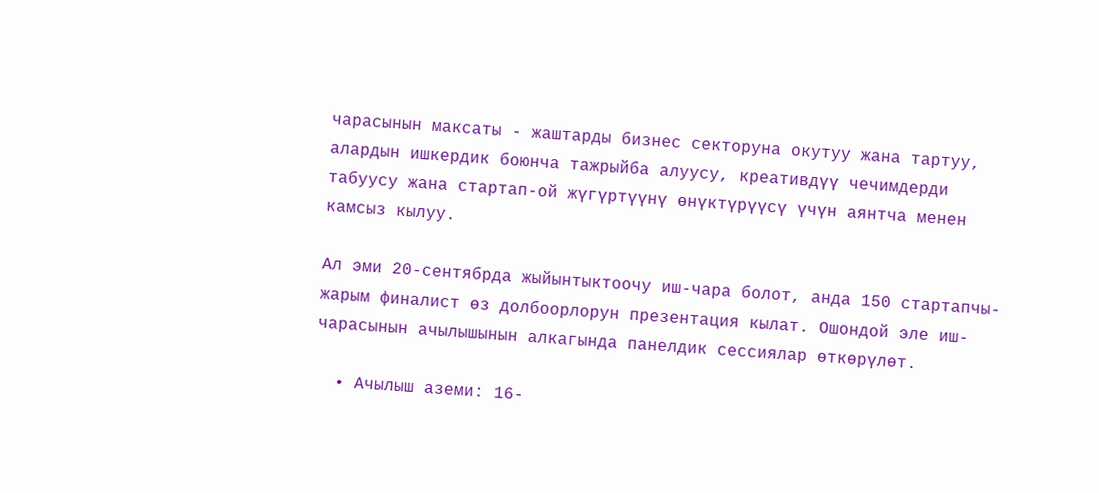чарасынын максаты - жаштарды бизнес секторуна окутуу жана тартуу, алардын ишкердик боюнча тажрыйба алуусу, креативдүү чечимдерди табуусу жана стартап-ой жүгүртүүнү өнүктүрүүсү үчүн аянтча менен камсыз кылуу.

Ал эми 20-сентябрда жыйынтыктоочу иш-чара болот, анда 150 стартапчы-жарым финалист өз долбоорлорун презентация кылат. Ошондой эле иш-чарасынын ачылышынын алкагында панелдик сессиялар өткөрүлөт.

  • Ачылыш аземи: 16-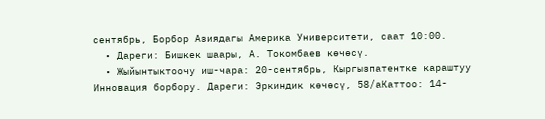сентябрь, Борбор Азиядагы Америка Университети, саат 10:00.
  • Дареги: Бишкек шаары, А. Токомбаев көчөсү.
  • Жыйынтыктоочу иш-чара: 20-сентябрь, Кыргызпатентке караштуу Инновация борбору. Дареги: Эркиндик көчөсү, 58/аКаттоо: 14-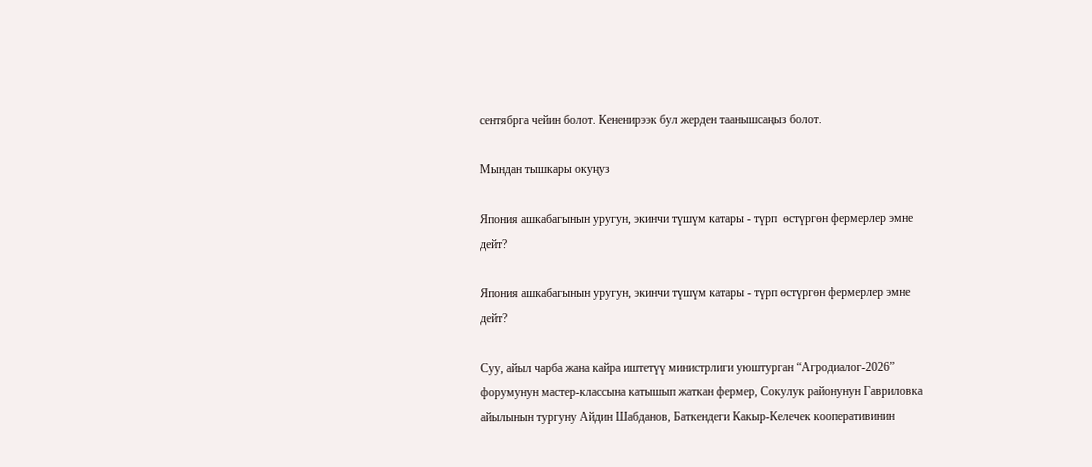сентябрга чейин болот. Кененирээк бул жерден таанышсаңыз болот.

Мындан тышкары окуңуз

Япония ашкабагынын уругун, экинчи түшүм катары - түрп  өстүргөн фермерлер эмне дейт?

Япония ашкабагынын уругун, экинчи түшүм катары - түрп өстүргөн фермерлер эмне дейт?

Суу, айыл чарба жана кайра иштетүү министрлиги уюштурган “Агродиалог-2026” форумунун мастер-классына катышып жаткан фермер, Сокулук районунун Гавриловка айылынын тургуну Айдин Шабданов, Баткендеги Какыр-Келечек кооперативинин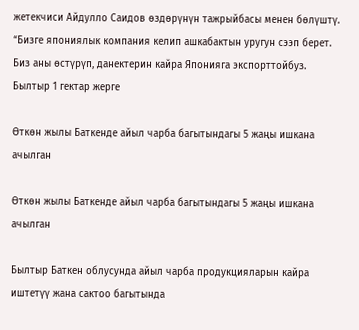жетекчиси Айдулло Саидов өздөрүнүн тажрыйбасы менен бөлүштү.  “Бизге япониялык компания келип ашкабактын уругун сээп берет. Биз аны өстүрүп, данектерин кайра Японияга экспорттойбуз. Былтыр 1 гектар жерге

Өткөн жылы Баткенде айыл чарба багытындагы 5 жаңы ишкана ачылган

Өткөн жылы Баткенде айыл чарба багытындагы 5 жаңы ишкана ачылган

Былтыр Баткен облусунда айыл чарба продукцияларын кайра иштетүү жана сактоо багытында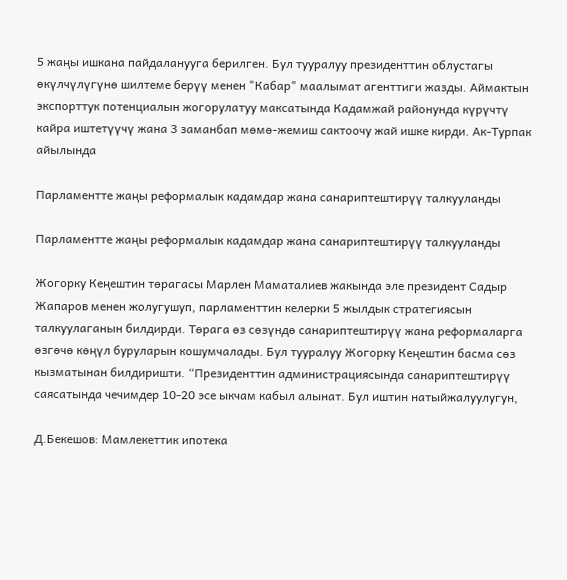5 жаңы ишкана пайдаланууга берилген. Бул тууралуу президенттин облустагы өкүлчүлүгүнө шилтеме берүү менен "Кабар" маалымат агенттиги жазды. Аймактын экспорттук потенциалын жогорулатуу максатында Кадамжай районунда күрүчтү кайра иштетүүчү жана 3 заманбап мөмө-жемиш сактоочу жай ишке кирди. Ак-Турпак айылында

Парламентте жаңы реформалык кадамдар жана санариптештирүү талкууланды

Парламентте жаңы реформалык кадамдар жана санариптештирүү талкууланды

Жогорку Кеңештин төрагасы Марлен Маматалиев жакында эле президент Садыр Жапаров менен жолугушуп, парламенттин келерки 5 жылдык стратегиясын талкуулаганын билдирди. Төрага өз сөзүндө санариптештирүү жана реформаларга өзгөчө көңүл буруларын кошумчалады. Бул тууралуу Жогорку Кеңештин басма сөз кызматынан билдиришти. “Президенттин администрациясында санариптештирүү саясатында чечимдер 10-20 эсе ыкчам кабыл алынат. Бул иштин натыйжалуулугун,

Д.Бекешов: Мамлекеттик ипотека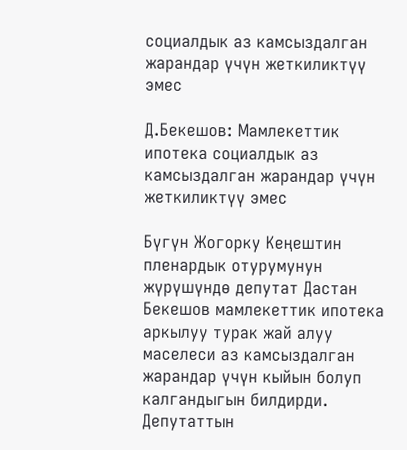социалдык аз камсыздалган жарандар үчүн жеткиликтүү эмес

Д.Бекешов: Мамлекеттик ипотека социалдык аз камсыздалган жарандар үчүн жеткиликтүү эмес

Бүгүн Жогорку Кеңештин пленардык отурумунун жүрүшүндө депутат Дастан Бекешов мамлекеттик ипотека аркылуу турак жай алуу маселеси аз камсыздалган жарандар үчүн кыйын болуп калгандыгын билдирди. Депутаттын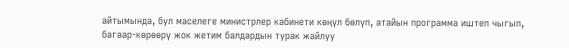айтымында, бул маселеге министрлер кабинети көңүл бөлүп, атайын программа иштеп чыгып, багаар-көрөөрү жок жетим балдардын турак жайлуу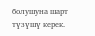болушуна шарт түзүшү керек.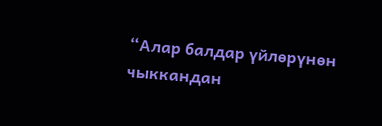“Алар балдар үйлөрүнөн чыккандан